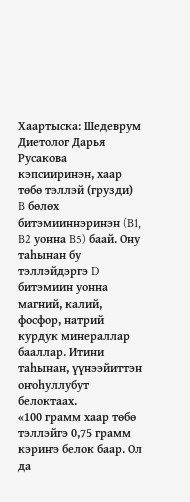Хаартыска: Шедеврум
Диетолог Дарья Русакова кэпсииринэн, хаар төбө тэллэй (грузди) B бөлөх битэмииннэринэн (B1, B2 уонна B5) баай. Ону таһынан бу тэллэйдэргэ D битэмиин уонна магний, калий, фосфор, натрий курдук минераллар бааллар. Итини таһынан, үүнээйиттэн оҥоһуллубут белоктаах.
«100 грамм хаар төбө тэллэйгэ 0,75 грамм кэриҥэ белок баар. Ол да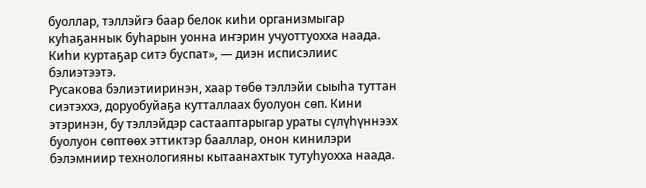буоллар, тэллэйгэ баар белок киһи организмыгар куһаҕаннык буһарын уонна иҥэрин учуоттуохха наада. Киһи куртаҕар ситэ буспат», — диэн исписэлиис бэлиэтээтэ.
Русакова бэлиэтииринэн, хаар төбө тэллэйи сыыһа туттан сиэтэххэ, доруобуйаҕа кутталлаах буолуон сөп. Кини этэринэн, бу тэллэйдэр састааптарыгар ураты сүлүһүннээх буолуон сөптөөх эттиктэр бааллар, онон кинилэри бэлэмниир технологияны кытаанахтык тутуһуохха наада.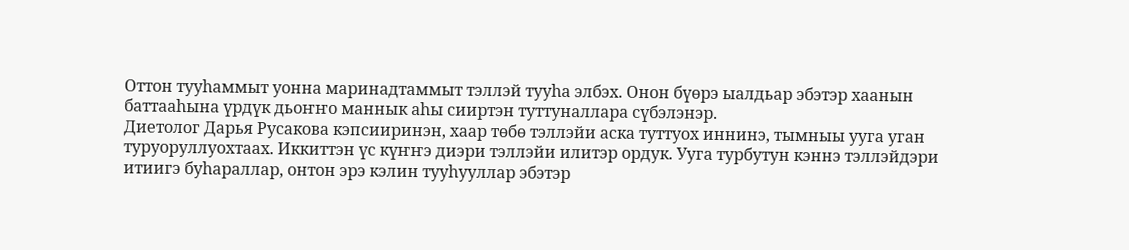Оттон тууһаммыт уонна маринадтаммыт тэллэй тууһа элбэх. Онон бүөрэ ыалдьар эбэтэр хаанын баттааһына үрдүк дьоҥҥо маннык аһы сииртэн туттуналлара сүбэлэнэр.
Диетолог Дарья Русакова кэпсииринэн, хаар төбө тэллэйи аска туттуох иннинэ, тымныы ууга уган туруоруллуохтаах. Иккиттэн үс күҥҥэ диэри тэллэйи илитэр ордук. Ууга турбутун кэннэ тэллэйдэри итиигэ буһараллар, онтон эрэ кэлин тууһууллар эбэтэр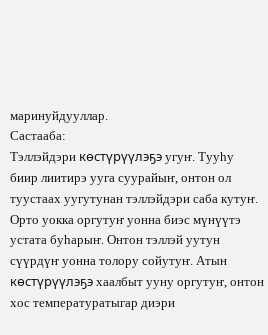маринуйдууллар.
Састааба:
Тэллэйдэри көстүрүүлэҕэ угуҥ. Тууһу биир лиитирэ ууга суурайыҥ, онтон ол туустаах уугутунан тэллэйдэри саба кутуҥ. Орто уокка оргутуҥ уонна биэс мүнүүтэ устата буһарыҥ. Онтон тэллэй уутун сүүрдүҥ уонна толору сойутуҥ. Атын көстүрүүлэҕэ хаалбыт ууну оргутуҥ, онтон хос температуратыгар диэри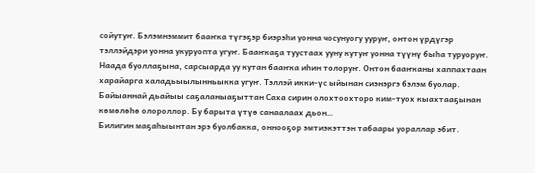сойутуҥ. Бэлэмнэммит бааҥка түгэҕэр биэрэһи уонна чосунуогу ууруҥ, онтон үрдүгэр тэллэйдэри уонна укуруопта угуҥ. Бааҥкаҕа туустаах ууну кутуҥ уонна түүнү быһа туруоруҥ. Наада буоллаҕына, сарсыарда уу кутан бааҥка иһин толоруҥ. Онтон бааҥканы хаппахтаан харайарга халадьыылынньыкка угуҥ. Тэллэй икки-үс ыйынан сиэнэргэ бэлэм буолар.
Байыаннай дьайыы саҕаланыаҕыттан Саха сирин олохтоохторо ким-туох кыахтааҕынан көмөлөһө олороллор. Бу барыта үтүө санаалаах дьон…
Билигин маҕаһыынтан эрэ буолбакка, оннооҕор эмтиэкэттэн табаары уораллар эбит.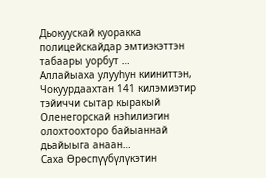Дьокуускай куоракка полицейскайдар эмтиэкэттэн табаары уорбут …
Аллайыаха улууһун кииниттэн, Чокуурдаахтан 141 килэмиэтир тэйиччи сытар кыракый Оленегорскай нэһилиэгин олохтоохторо байыаннай дьайыыга анаан…
Саха Өрөспүүбүлүкэтин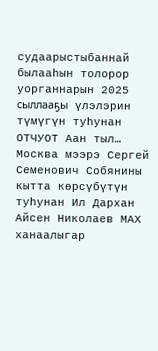судаарыстыбаннай былааһын толорор уорганнарын 2025 сыллааҕы үлэлэрин түмүгүн туһунан ОТЧУОТ Аан тыл…
Москва мээрэ Сергей Семенович Собянины кытта көрсүбүтүн туһунан Ил Дархан Айсен Николаев МАХ ханаалыгар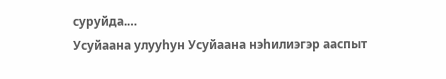суруйда.…
Усуйаана улууһун Усуйаана нэһилиэгэр ааспыт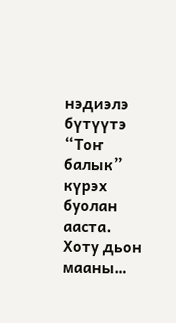нэдиэлэ бүтүүтэ “Тоҥ балык” күрэх буолан ааста. Хоту дьон мааны…